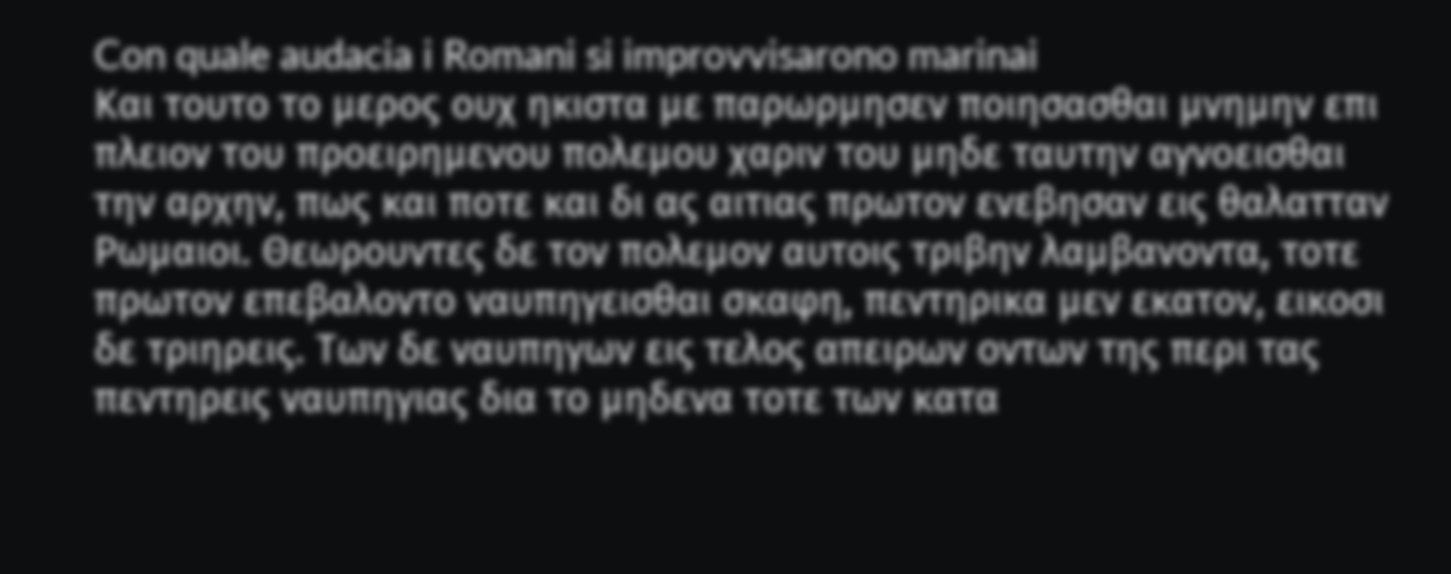Con quale audacia i Romani si improvvisarono marinai
Και τουτο το μερος ουχ ηκιστα με παρωρμησεν ποιησασθαι μνημην επι πλειον του προειρημενου πολεμου χαριν του μηδε ταυτην αγνοεισθαι την αρχην, πως και ποτε και δι ας αιτιας πρωτον ενεβησαν εις θαλατταν Ρωμαιοι. Θεωρουντες δε τον πολεμον αυτοις τριβην λαμβανοντα, τοτε πρωτον επεβαλοντο ναυπηγεισθαι σκαφη, πεντηρικα μεν εκατον, εικοσι δε τριηρεις. Των δε ναυπηγων εις τελος απειρων οντων της περι τας πεντηρεις ναυπηγιας δια το μηδενα τοτε των κατα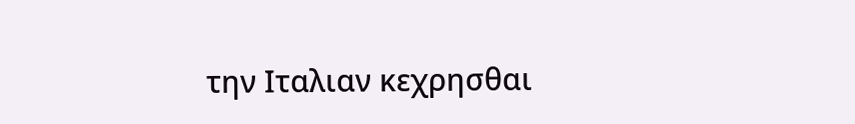την Ιταλιαν κεχρησθαι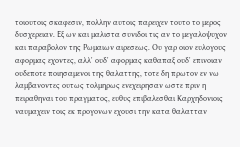τοιουτοις σκαφεσιν, πολλην αυτοις παρειχεν τουτο το μερος δυσχερειαν. Εξ ων και μαλιστα συνιδοι τις αν το μεγαλοψυχον και παραβολον της Ρωμαιων αιρεσεως. Ου γαρ οιον ευλογους αφορμας εχοντες, αλλ' ουδ' αφορμας καθαπαξ ουδ' επινοιαν ουδεποτε ποιησαμενοι της θαλαττης, τοτε δη πρωτον εν νω λαμβανοντες ουτως τολμηρως ενεχειρησαν ωστε πριν η πειραθηναι του πραγματος, ευθυς επιβαλεσθαι Καρχηδονιοις ναυμαχειν τοις εκ προγονων εχουσι την κατα θαλατταν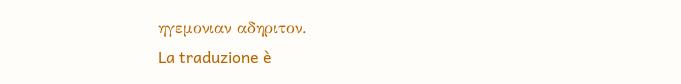ηγεμονιαν αδηριτον.
La traduzione è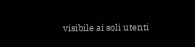visibile ai soli utenti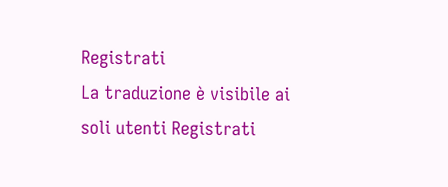Registrati
La traduzione è visibile ai soli utenti Registrati